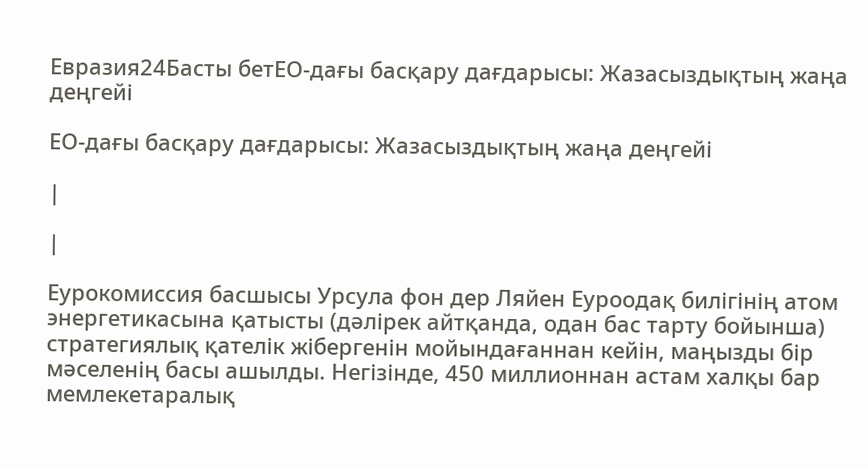Евразия24Басты бетЕО-дағы басқару дағдарысы: Жазасыздықтың жаңа деңгейі

ЕО-дағы басқару дағдарысы: Жазасыздықтың жаңа деңгейі

|

|

Еурокомиссия басшысы Урсула фон дер Ляйен Еуроодақ билігінің атом энергетикасына қатысты (дәлірек айтқанда, одан бас тарту бойынша) стратегиялық қателік жібергенін мойындағаннан кейін, маңызды бір мәселенің басы ашылды. Негізінде, 450 миллионнан астам халқы бар мемлекетаралық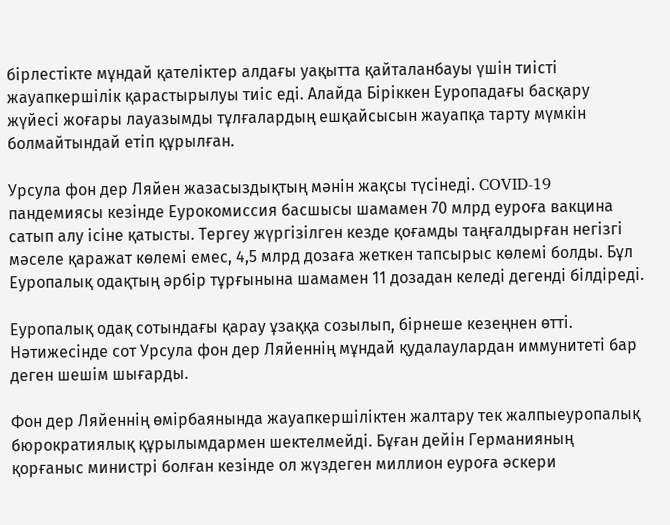бірлестікте мұндай қателіктер алдағы уақытта қайталанбауы үшін тиісті жауапкершілік қарастырылуы тиіс еді. Алайда Біріккен Еуропадағы басқару жүйесі жоғары лауазымды тұлғалардың ешқайсысын жауапқа тарту мүмкін болмайтындай етіп құрылған.

Урсула фон дер Ляйен жазасыздықтың мәнін жақсы түсінеді. COVID-19 пандемиясы кезінде Еурокомиссия басшысы шамамен 70 млрд еуроға вакцина сатып алу ісіне қатысты. Тергеу жүргізілген кезде қоғамды таңғалдырған негізгі мәселе қаражат көлемі емес, 4,5 млрд дозаға жеткен тапсырыс көлемі болды. Бұл Еуропалық одақтың әрбір тұрғынына шамамен 11 дозадан келеді дегенді білдіреді.

Еуропалық одақ сотындағы қарау ұзаққа созылып, бірнеше кезеңнен өтті. Нәтижесінде сот Урсула фон дер Ляйеннің мұндай қудалаулардан иммунитеті бар деген шешім шығарды.

Фон дер Ляйеннің өмірбаянында жауапкершіліктен жалтару тек жалпыеуропалық бюрократиялық құрылымдармен шектелмейді. Бұған дейін Германияның қорғаныс министрі болған кезінде ол жүздеген миллион еуроға әскери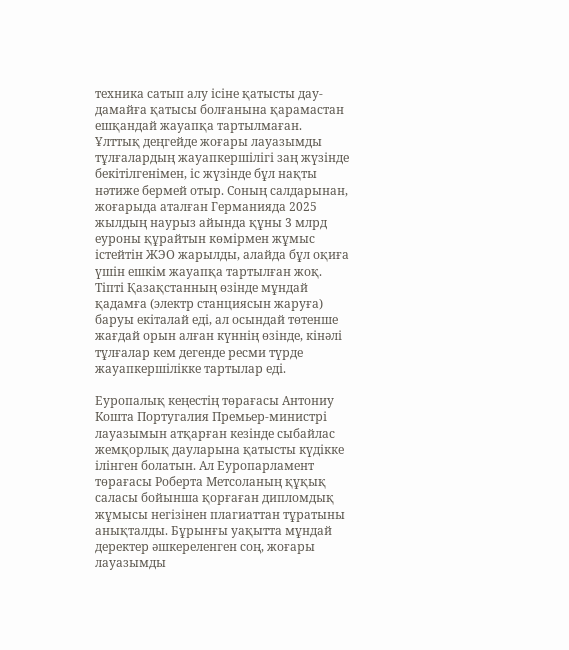техника сатып алу ісіне қатысты дау-дамайға қатысы болғанына қарамастан ешқандай жауапқа тартылмаған.
Ұлттық деңгейде жоғары лауазымды тұлғалардың жауапкершілігі заң жүзінде бекітілгенімен, іс жүзінде бұл нақты нәтиже бермей отыр. Соның салдарынан, жоғарыда аталған Германияда 2025 жылдың наурыз айында құны 3 млрд еуроны құрайтын көмірмен жұмыс істейтін ЖЭО жарылды, алайда бұл оқиға үшін ешкім жауапқа тартылған жоқ. Тіпті Қазақстанның өзінде мұндай қадамға (электр станциясын жаруға) баруы екіталай еді, ал осындай төтенше жағдай орын алған күннің өзінде, кінәлі тұлғалар кем дегенде ресми түрде жауапкершілікке тартылар еді.

Еуропалық кеңестің төрағасы Антониу Кошта Португалия Премьер-министрі лауазымын атқарған кезінде сыбайлас жемқорлық дауларына қатысты күдікке ілінген болатын. Ал Еуропарламент төрағасы Роберта Метсоланың құқық саласы бойынша қорғаған дипломдық жұмысы негізінен плагиаттан тұратыны анықталды. Бұрынғы уақытта мұндай деректер әшкереленген соң, жоғары лауазымды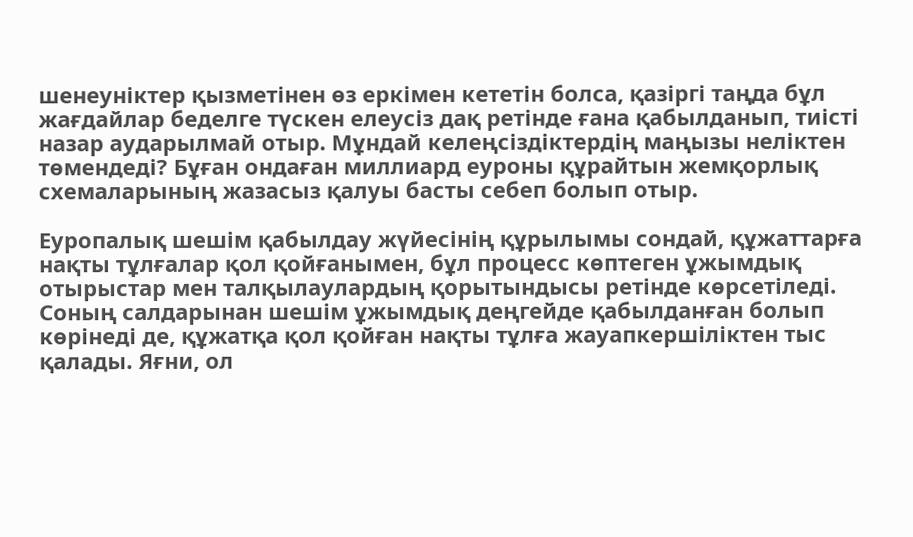шенеуніктер қызметінен өз еркімен кететін болса, қазіргі таңда бұл жағдайлар беделге түскен елеусіз дақ ретінде ғана қабылданып, тиісті назар аударылмай отыр. Мұндай келеңсіздіктердің маңызы неліктен төмендеді? Бұған ондаған миллиард еуроны құрайтын жемқорлық схемаларының жазасыз қалуы басты себеп болып отыр.

Еуропалық шешім қабылдау жүйесінің құрылымы сондай, құжаттарға нақты тұлғалар қол қойғанымен, бұл процесс көптеген ұжымдық отырыстар мен талқылаулардың қорытындысы ретінде көрсетіледі. Соның салдарынан шешім ұжымдық деңгейде қабылданған болып көрінеді де, құжатқа қол қойған нақты тұлға жауапкершіліктен тыс қалады. Яғни, ол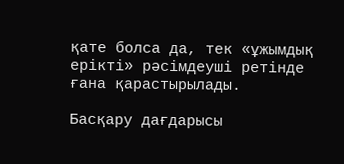қате болса да, тек «ұжымдық ерікті» рәсімдеуші ретінде ғана қарастырылады.

Басқару дағдарысы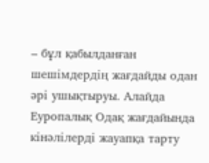– бұл қабылданған шешімдердің жағдайды одан әрі ушықтыруы. Алайда Еуропалық Одақ жағдайында кінәлілерді жауапқа тарту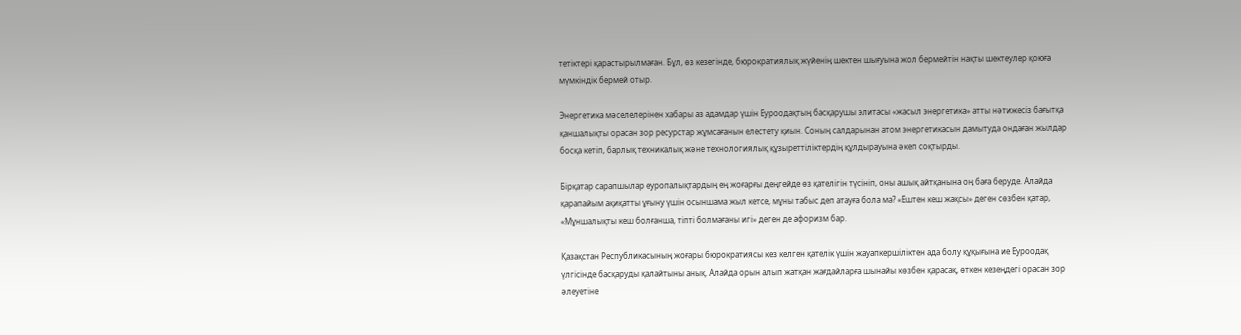тетіктері қарастырылмаған. Бұл, өз кезегінде, бюрократиялық жүйенің шектен шығуына жол бермейтін нақты шектеулер қоюға мүмкіндік бермей отыр.

Энергетика мәселелерінен хабары аз адамдар үшін Еуроодақтың басқарушы элитасы «жасыл энергетика» атты нәтижесіз бағытқа қаншалықты орасан зор ресурстар жұмсағанын елестету қиын. Соның салдарынан атом энергетикасын дамытуда ондаған жылдар босқа кетіп, барлық техникалық және технологиялық құзыреттіліктердің құлдырауына әкеп соқтырды.

Бірқатар сарапшылар еуропалықтардың ең жоғарғы деңгейде өз қателігін түсініп, оны ашық айтқанына оң баға беруде. Алайда қарапайым ақиқатты ұғыну үшін осыншама жыл кетсе, мұны табыс деп атауға бола ма? «Ештен кеш жақсы» деген сөзбен қатар, «Мұншалықты кеш болғанша, тіпті болмағаны игі» деген де афоризм бар.

Қазақстан Республикасының жоғары бюрократиясы кез келген қателік үшін жауапкершіліктен ада болу құқығына ие Еуроодақ үлгісінде басқаруды қалайтыны анық. Алайда орын алып жатқан жағдайларға шынайы көзбен қарасақ, өткен кезеңдегі орасан зор әлеуетіне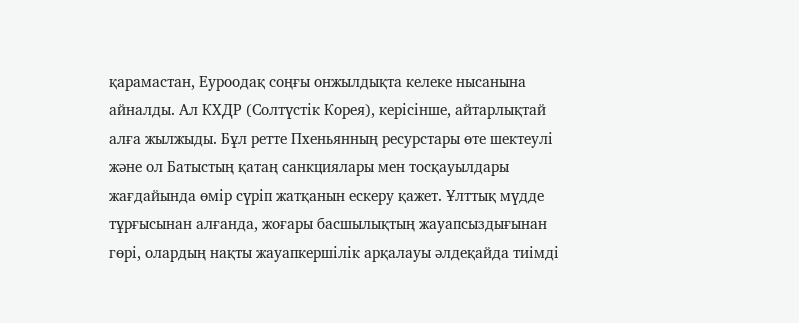қарамастан, Еуроодақ соңғы онжылдықта келеке нысанына айналды. Ал КХДР (Солтүстік Корея), керісінше, айтарлықтай алға жылжыды. Бұл ретте Пхеньянның ресурстары өте шектеулі және ол Батыстың қатаң санкциялары мен тосқауылдары жағдайында өмір сүріп жатқанын ескеру қажет. Ұлттық мүдде тұрғысынан алғанда, жоғары басшылықтың жауапсыздығынан гөрі, олардың нақты жауапкершілік арқалауы әлдеқайда тиімді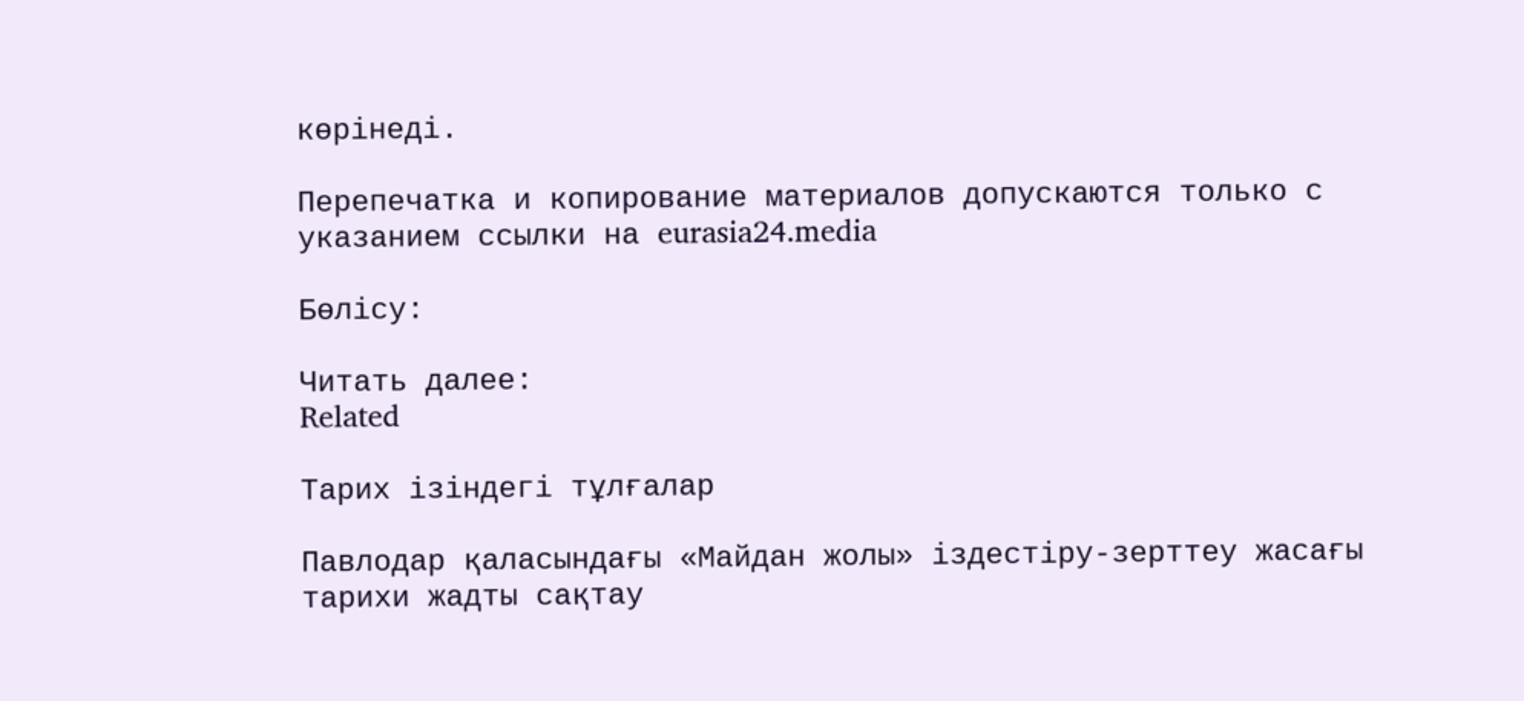көрінеді.

Перепечатка и копирование материалов допускаются только с указанием ссылки на eurasia24.media

Бөлісу:

Читать далее:
Related

Тарих ізіндегі тұлғалар

Павлодар қаласындағы «Майдан жолы» іздестіру-зерттеу жасағы тарихи жадты сақтау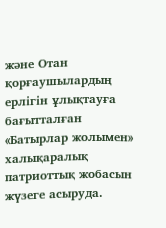және Отан қорғаушылардың ерлігін ұлықтауға бағытталған «Батырлар жолымен» халықаралық патриоттық жобасын жүзеге асыруда.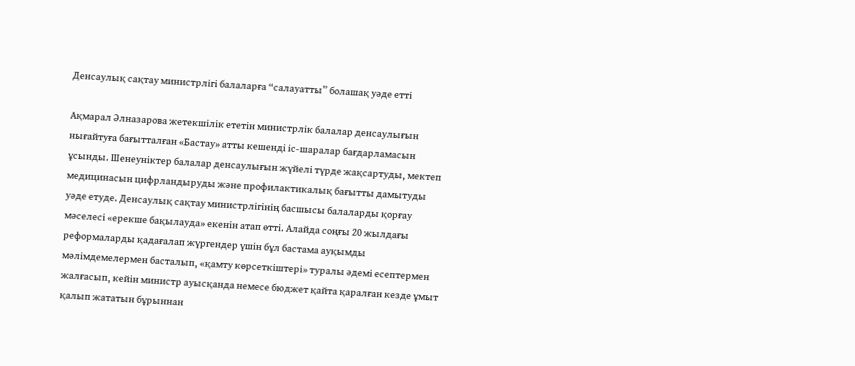Денсаулық сақтау министрлігі балаларға “салауатты” болашақ уәде етті

Ақмарал Әлназарова жетекшілік ететін министрлік балалар денсаулығын нығайтуға бағытталған «Бастау» атты кешенді іс-шаралар бағдарламасын ұсынды. Шенеуніктер балалар денсаулығын жүйелі түрде жақсартуды, мектеп медицинасын цифрландыруды және профилактикалық бағытты дамытуды уәде етуде. Денсаулық сақтау министрлігінің басшысы балаларды қорғау мәселесі «ерекше бақылауда» екенін атап өтті. Алайда соңғы 20 жылдағы реформаларды қадағалап жүргендер үшін бұл бастама ауқымды мәлімдемелермен басталып, «қамту көрсеткіштері» туралы әдемі есептермен жалғасып, кейін министр ауысқанда немесе бюджет қайта қаралған кезде ұмыт қалып жататын бұрыннан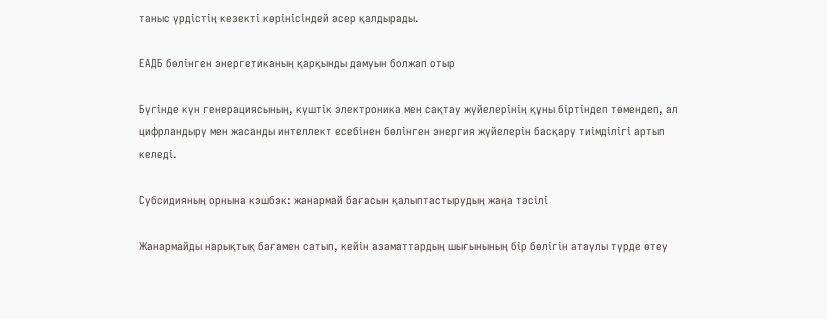таныс үрдістің кезекті көрінісіндей әсер қалдырады.

ЕАДБ бөлінген энергетиканың қарқынды дамуын болжап отыр

Бүгінде күн генерациясының, күштік электроника мен сақтау жүйелерінің құны біртіндеп төмендеп, ал цифрландыру мен жасанды интеллект есебінен бөлінген энергия жүйелерін басқару тиімділігі артып келеді.

Субсидияның орнына кэшбэк: жанармай бағасын қалыптастырудың жаңа тәсілі

Жанармайды нарықтық бағамен сатып, кейін азаматтардың шығынының бір бөлігін атаулы түрде өтеу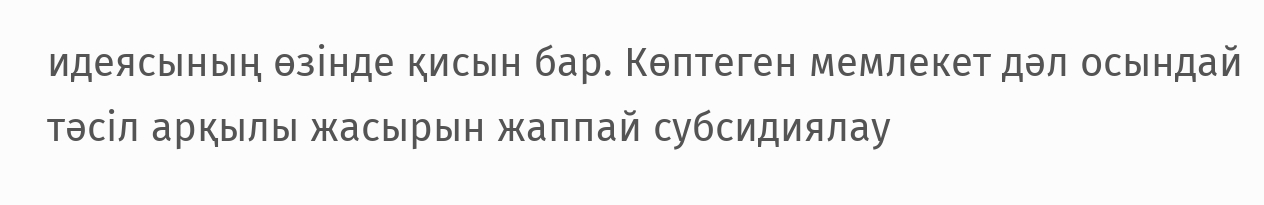идеясының өзінде қисын бар. Көптеген мемлекет дәл осындай тәсіл арқылы жасырын жаппай субсидиялау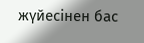жүйесінен бас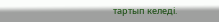тартып келеді.